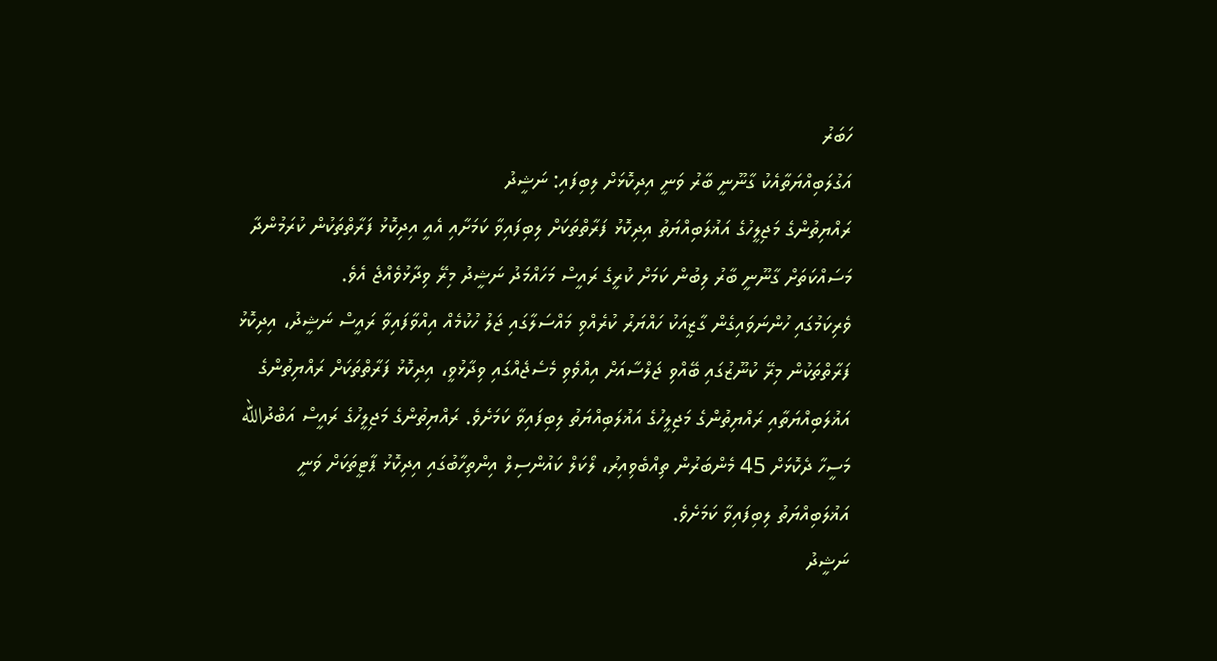ހަބަރު
އަގުލަބިއްޔަތާއެކު ގާނޫނީ ބާރު ވަނީ އިދިކޮޅަށް ލިބިފައި: ނަޝީދު
ރައްޔިތުންގެ މަޖިލީހުގެ އަޣުލަބިއްޔަތު އިދިކޮޅު ފަރާތްތަކަށް ލިބިފައިވާ ކަމަށާއި އެއީ އިދިކޮޅު ފަރާތްތަކުން ކުރަމުންދާ މަސައްކަތަށް ގާނޫނީ ބާރު ލިބުން ކަމަށް ކުރީގެ ރައީސް މަހައްމަދު ނަޝީދު މިރޭ ވިދާޅުވެއްޖެ އެވެ.
ވެރިކަމުގައި ހުންނަވައިގެން ގާޒީއަކު ހައްޔަރު ކުރެއްވި މައްސަލާގައި ޖަލު ހުކުމެއް އިއްވާފައިވާ ރައީސް ނަޝީދު، އިދިކޮޅު ފަރާތްތަކުން މިރޭ ކުނޫޒުގައި ބޭއްވި ޖަލްސާއަށް އިއްވެވި މެސެޖެއްގައި ވިދާޅުވީ، އިދިކޮޅު ފަރާތްތަކަށް ރައްޔިތުންގެ އަޣުލަބިއްޔަތާއި ރައްޔިތުންގެ މަޖިލީހުގެ އަޣުލަބިއްޔަތު ލިބިފައިވާ ކަމަށެވެ. ރައްޔިތުންގެ މަޖިލީހުގެ ރައީސް އަބްދުالله މަސީހާ ދެކޮޅަށް 45 މެންބަރުން ތިއްބެވިއިރު، ލޯކަލް ކައުންސިލް އިންތިހާބުގައި އިދިކޮޅު ޕާޓީތަކަށް ވަނީ އަޣުލަބިއްޔަތު ލިބިފައިވާ ކަމަށެވެ.
ނަޝީދު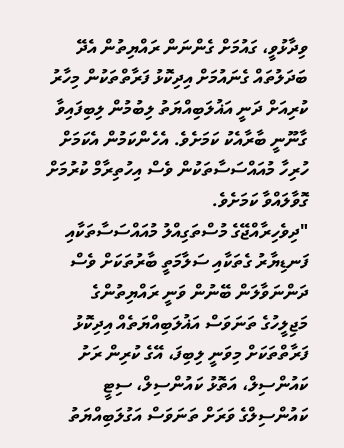ވިދާޅުވީ، ގައުމަށް ގެންނަން ރައްޔިތުން އެދޭ ބަދަލުތައް ގެނައުމަށް އިދިކޮޅު ފަރާތްތަކުން މިހާރު ކުރިއަށް ދަނީ އަޣުލަބިއްޔަތު ލިބުމުން ލިބިފައިވާ ގާނޫނީ ބާރާއެކު ކަމަށެވެ. އެހެންކަމުން އެކަމަށް ހުރިހާ މުއައްސަސާތަކުން ވެސް އިހުތިރާމް ކުރުމަށް ގޮވާލައްވާ ކަމަށެވެ.
"ދިވެހިރާއްޖޭގެ މުސްތަގިއްލު މުއައްސަސާތަކާއި ފަނޑިޔާރު ގެތަކާއި ސަލާމަތީ ބާރުތަކަށް ވެސް ދަންނަވާލަން ބޭނުން ވަނީ ރައްޔިތުންގެ މަޖިލީހުގެ ތަނަވަސް އަޣުލަބިއްޔަތެއް އިދިކޮޅު ފަރާތްތަކަށް މިވަނީ ލިބިފަ، އޭގެ ކުރިން ރަށު ކައުންސިލް، އަތޮޅު ކައުންސިލް، ސިޓީ ކައުންސިލްގެ ވަރަށް ތަނަވަސް އަގުލަބިއްޔަތު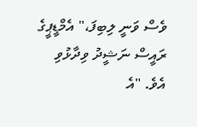ވެސް ވަނީ ލިބިފަ،" އެމްޑީޕީގެ ރައީސް ނަޝީދު ވިދާޅުވި އެވެ. "އެ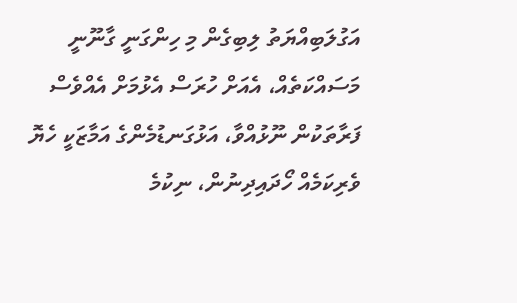އަގުލަބިއްޔަތު ލިބިގެން މި ހިންގަނީ ގާނޫނީ މަސައްކަތެއް، އެއަށް ހުރަސް އެޅުމަށް އެއްވެސް ފަރާތަކުން ނޫޅުއްވާ، އަޅުގަނޑުމެންގެ އަމާޒަކީ ހެޔޮ ވެރިކަމެއް ހޯދައިދިނުން، ނިކުމެ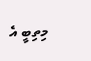މިތިބީ އެ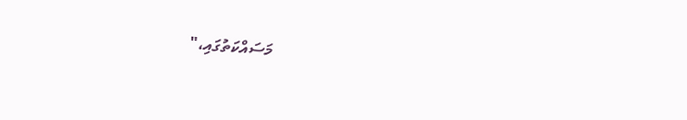މަސައްކަތުގައި،"